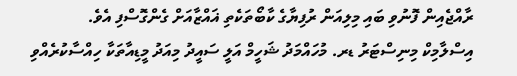ރާއްޖެއިން ފޮނުވި ބައި މިލިއަން ރުފިޔާގެ ކާބޯތަކެތި ޣައްޒާއަށް ގެންގޮސްފި އެވެ.
އިސްލާމިކް މިނިސްޓަރު ޑރ. މުހައްމަދު ޝަހީމް އަލީ ސައީދު މިއަދު މީޑިއާތަކާ ހިއްސާކުރެއްވި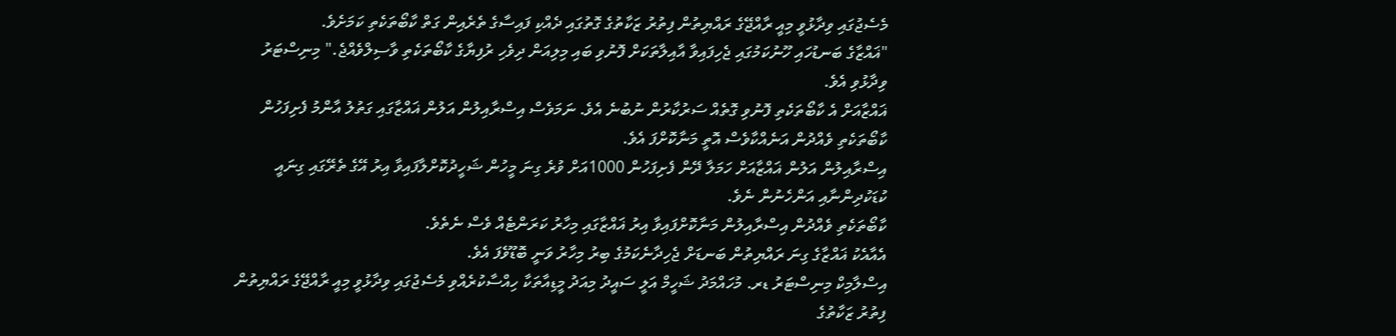މެސެޖުގައި ވިދާޅުވީ މިއީ ރާއްޖޭގެ ރައްޔިތުން ފިތުރު ޒަކާތުގެ ގޮތުގައި ދެއްކި ފައިސާގެ ތެރެއިން ގަތް ކާބޯތަކެތި ކަމަށެވެ.
"ޣައްޒާގެ ބަނޑުހައި ހޫނުކަމުގައި ޖެހިފައިވާ އާއިލާތަކަށް ފޮނުވި ބައި މިލިއަން ދިވެހި ރުފިޔާގެ ކާބޯތަކެތި ވާސިލްވެއްޖެ." މިނިސްޓަރު ވިދާޅުވި އެވެ.
ޣައްޒާއަށް އެ ކާބޯތަކެތި ފޮނުވި ގޮތެއް ސަރުކާރުން ނުބުނެ އެވެ. ނަމަވެސް އިސްރާއިލުން އަލުން ޣައްޒާގައި ގަތުލު އާންމު ފެށިފަހުން ކާބޯތަކެތި ވެއްދުން އަނެއްކާވެސް އޮތީ މަނާކޮށްފަ އެވެ.
އިސްރާއިލުން އަލުން ޣައްޒާއަށް ހަމަލާ ދޭން ފެށިފަހުން 1000އަށް ވުރެ ގިނަ މީހުން ޝަހީދުކޮށްލާފައިވާ އިރު އޭގެ ތެރޭގައި ގިނައީ ކުޑަކުދިންނާއި އަންހެނުން ނެވެ.
ކާބޯތަކެތި ވެއްދުން އިސްރާއިލުން މަނާކޮށްފައިވާ އިރު ޣައްޒާގައި މިހާރު ކަރަންޓެއް ވެސް ނެތެވެ.
އެއާއެކު ޣައްޒާގެ ގިނަ ރައްޔިތުން ބަނޑަށް ޖެހިދާނެކަމުގެ ބިރު މިހާރު ވަނީ ބޮޑޫވެފަ އެވެ.
އިސްލާމިކް މިނިސްޓަރު ޑރ. މުހައްމަދު ޝަހީމް އަލީ ސައީދު މިއަދު މީޑިއާތަކާ ހިއްސާކުރެއްވި މެސެޖުގައި ވިދާޅުވީ މިއީ ރާއްޖޭގެ ރައްޔިތުން ފިތުރު ޒަކާތުގެ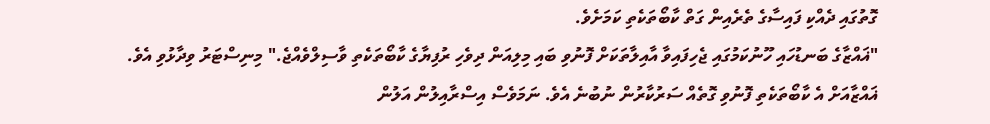ގޮތުގައި ދެއްކި ފައިސާގެ ތެރެއިން ގަތް ކާބޯތަކެތި ކަމަށެވެ.
"ޣައްޒާގެ ބަނޑުހައި ހޫނުކަމުގައި ޖެހިފައިވާ އާއިލާތަކަށް ފޮނުވި ބައި މިލިއަން ދިވެހި ރުފިޔާގެ ކާބޯތަކެތި ވާސިލްވެއްޖެ." މިނިސްޓަރު ވިދާޅުވި އެވެ.
ޣައްޒާއަށް އެ ކާބޯތަކެތި ފޮނުވި ގޮތެއް ސަރުކާރުން ނުބުނެ އެވެ. ނަމަވެސް އިސްރާއިލުން އަލުން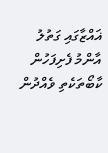ޣައްޒާގައި ގަތުލު އާންމު ފެށިފަހުން ކާބޯތަކެތި ވެއްދުން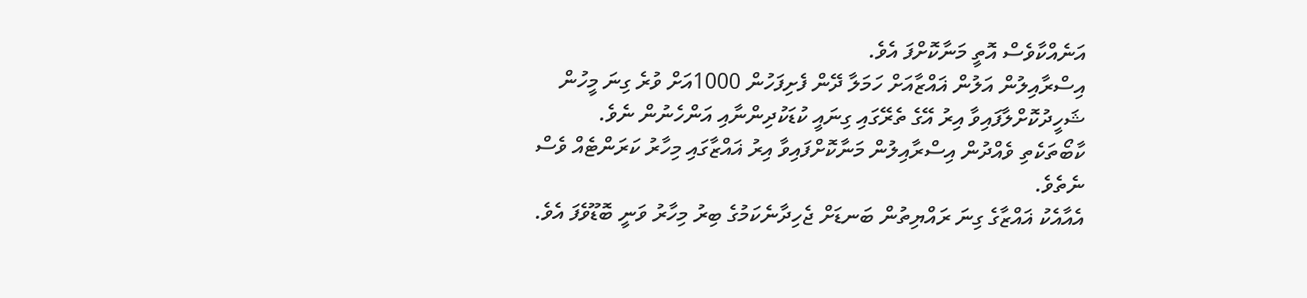އަނެއްކާވެސް އޮތީ މަނާކޮށްފަ އެވެ.
އިސްރާއިލުން އަލުން ޣައްޒާއަށް ހަމަލާ ދޭން ފެށިފަހުން 1000އަށް ވުރެ ގިނަ މީހުން ޝަހީދުކޮށްލާފައިވާ އިރު އޭގެ ތެރޭގައި ގިނައީ ކުޑަކުދިންނާއި އަންހެނުން ނެވެ.
ކާބޯތަކެތި ވެއްދުން އިސްރާއިލުން މަނާކޮށްފައިވާ އިރު ޣައްޒާގައި މިހާރު ކަރަންޓެއް ވެސް ނެތެވެ.
އެއާއެކު ޣައްޒާގެ ގިނަ ރައްޔިތުން ބަނޑަށް ޖެހިދާނެކަމުގެ ބިރު މިހާރު ވަނީ ބޮޑޫވެފަ އެވެ.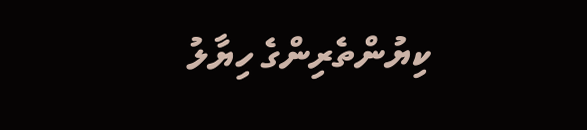ކިޔުންތެރިންގެ ހިޔާލު